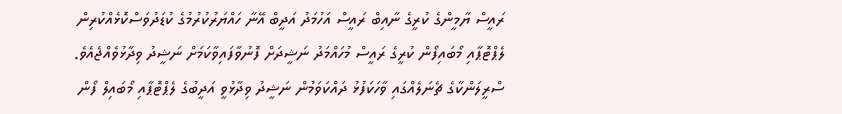ރައީސް ޔާމީންގެ ކުރީގެ ނާއިބް ރައީސް އަހުމަދު އަދީބް އޭނާ ހައްޔަރުކުރުމުގެ ކުޑަދުވަސްކޮޅެއްކުރިން ލެޕްޓޮޕާއި މޯބައިފޯން ކުރީގެ ރައީސް މުހައްމަދު ނަޝީދަށް ފޮނުވާފައިވާކަމަށް ނަޝީދު ވިދާޅުވެއްޖެއެވެ.
ސްރީލަންކާގެ ޗެނަލެއްގައި ވާހަކަފުޅު ދައްކަވަމުން ނަޝީދު ވިދާޅުވީ އަދީބުގެ ލެޕްޓޮޕާއި މޯބައިލް ފޯން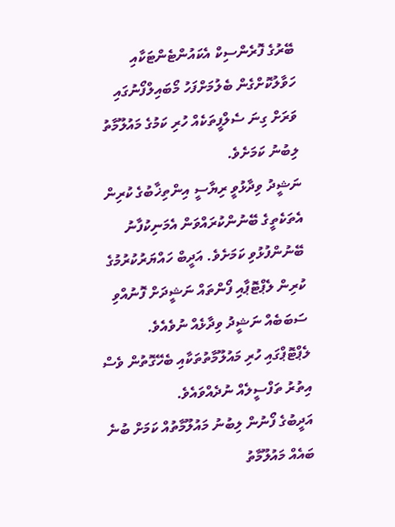ބޭރުގެ ފޮރެންސިކް އެކައުންޓެންޓަކާއި ހަވާލުކޮށްގެން ބެލުމަށްފަހު މޯބައިލްފޯނުގައި ވަރަށް ގިނަ ސެލްފީތަކެއް ހުރި ކަމުގެ މައުލޫމާތު ލިބުނު ކަމަށެވެ.
ނަޝީދު ވިދާޅުވީ ރިޔާސީ އިންތިޚާބުގެ ކުރިން އެތަކެތީގެ ބޭނުންކުރައްވަން އެމަނިކުފާނު ބޭނުންފުޅުވި ކަމަށެވެ. އަދީބް ހައްޔަރުކުރުމުގެ ކުރިން ލެޕްޓޮޕާއި ފޯންތައް ނަޝީދަށް ފޮނުއްވި ސަބަބެއް ނަޝީދު ވިދާޅެއް ނުވެއެވެ. ލެޕްޓޮޕްގައި ހުރި މައުލޫމާތުތަކާއި ބެހޭގޮތުން ވެސް އިތުރު ތަފްސީލެއް ނުދެއްވައެވެ.
އަދީބުގެ ފޯނުން ލިބުނު މައުލޫމާތުއް ކަމަށް ބުނެ ބައެއް މައުލޫމާތު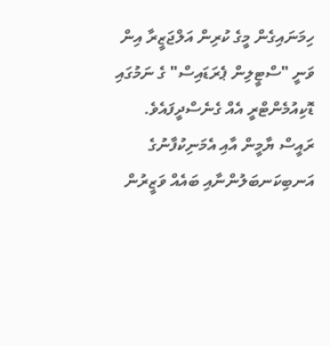ހިމަނައިގެން މީގެ ކުރިން އަލްޖަޒީރާ އިން ވަނީ "ސްޓީލިން ޕެރަޑައިސް" ގެ ނަމުގައި ޑޮކިއުމެންޓްރީ އެއް ގެނެސްދީފައެވެ.
ރައީސް ޔާމީން އާއި އެމަނިކުފާނުގެ އަނބިކަނބަލުންނާއި ބައެއް ވަޒީރުން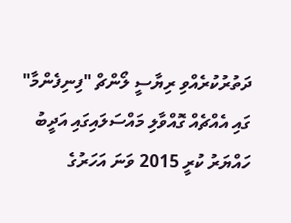ދަތުރުކުރެއްވި ރިޔާސީ ލޯންޗް "ފިނިފެންމާ" ގައި އެއްޗެއް ގޮއްވާލި މައްސަލައިގައި އަދީބު ހައްޔަރު ކުރީ 2015 ވަނަ އަހަރުގެ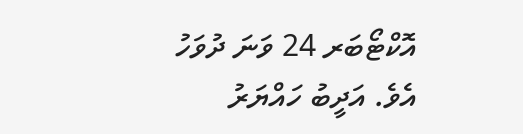އޮކްޓޯބަރ 24 ވަނަ ދުވަހު އެވެ. އަދީބު ހައްޔަރު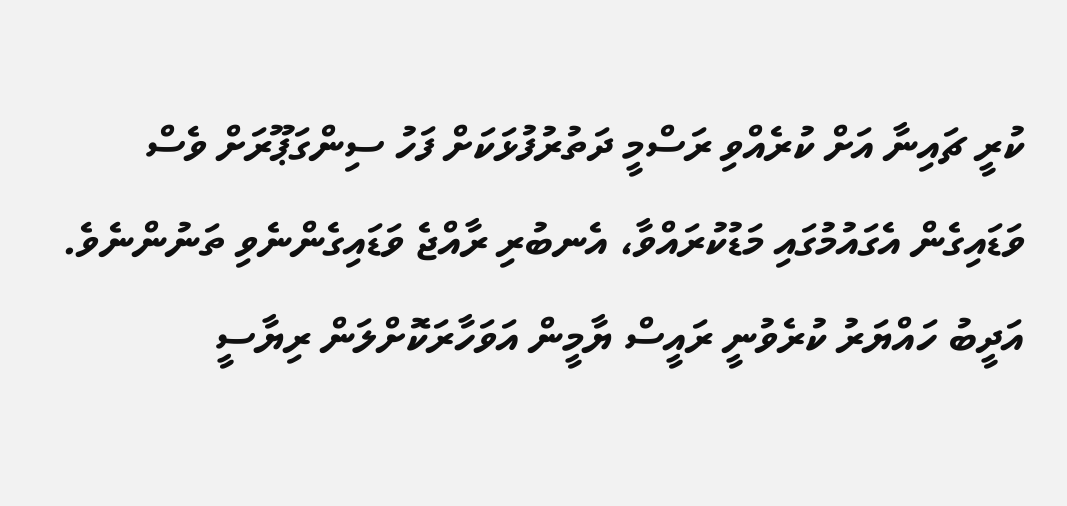ކުރީ ޗައިނާ އަށް ކުރެއްވި ރަސްމީ ދަތުރުފުޅަކަށް ފަހު ސިންގަޕޫރަށް ވެސް ވަޑައިގެން އެގައުމުގައި މަޑުކުރައްވާ، އެނބުރި ރާއްޖެ ވަޑައިގެންނެވި ތަނުންނެވެ.
އަދީބު ހައްޔަރު ކުރެވުނީ ރައީސް ޔާމީން އަވަހާރަކޮށްލަން ރިޔާސީ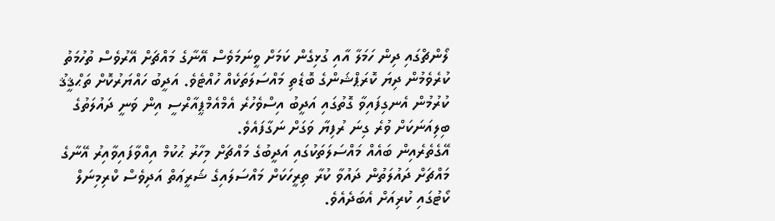ލޯންޗްގައި ދިން ހަމަލާ އާއި ގުޅިގެން ކަމަށް ވީނަމަވެސް އޭނާގެ މައްޗަށް އޭރުވެސް ތުހުމަތު ކުރެވެމުން ދިޔަ ކޮރަޕްޝަންގެ ބޮޑެތި މައްސަލަތަކެއް ހުއްޓެވެ. އަދީބު ހައްޔަރުކޮށް ތަޙްޤީޤު ކުރުމުން އެނގިފައިވާ ގޮތުގައި އަދީބު އިސްވެހުރެ އެމްއެމްޕީއާރްސީ އިން ވަނީ ދައުލަތުގެ ބިލިއަނަކަށް ވުރެ ގިނަ ރުފިޔާ ވަގަށް ނަގާފައެވެ.
އޭގެތެރެއިން ބައެއް މައްސަލަތަކުގައި އަދީބުގެ މައްޗަށް މިހާރު ޙުކުމް އިއްވާފައިވާއިރު އޭނާގެ މައްޗަށް ދައުލަތުން ދައުވާ ކުރާ ތިރީހަކަށް މައްސަލައިގެ ޝަރީޢަތް އަދިވެސް ކްރިމިނަލް ކޯޓުގައި ކުރިއަށް އެބަދެއެވެ.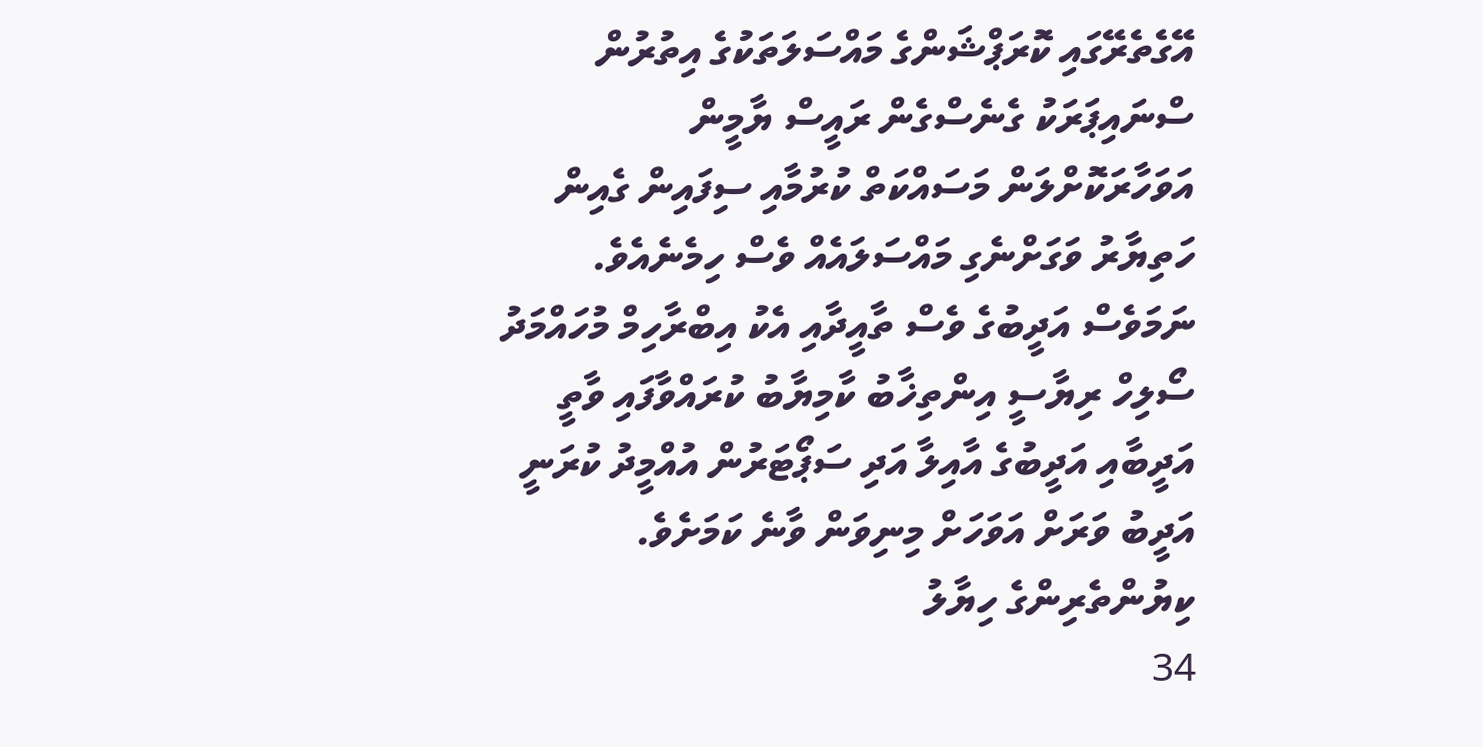އޭގެތެރޭގައި ކޮރަޕްޝަންގެ މައްސަލަތަކުގެ އިތުރުން ސްނައިޕަރަކު ގެނެސްގެން ރައީސް ޔާމީން އަވަހާރަކޮށްލަން މަސައްކަތް ކުރުމާއި ސިފައިން ގެއިން ހަތިޔާރު ވަގަށްނެގި މައްސަލައެއް ވެސް ހިމެނެއެވެ.
ނަމަވެސް އަދީބުގެ ވެސް ތާއީދާއި އެކު އިބްރާހިމް މުހައްމަދު ސޯލިހް ރިޔާސީ އިންތިޚާބު ކާމިޔާބު ކުރައްވާފައި ވާތީ އަދީބާއި އަދީބުގެ އާއިލާ އަދި ސަޕޯޓަރުން އުއްމީދު ކުރަނީ އަދީބު ވަރަށް އަވަހަށް މިނިވަން ވާނެ ކަމަށެވެ.
ކިޔުންތެރިންގެ ހިޔާލު
34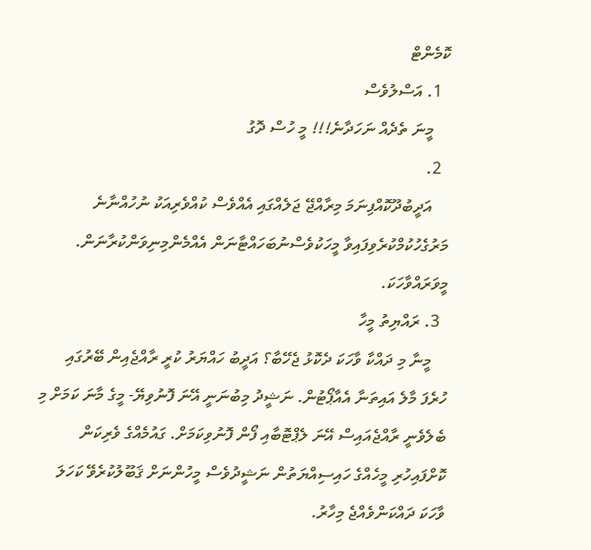ކޮމެންޓް
  1. އަސްލުވެސް
    މީނަ ތެދެއް ނަހަދާނެ!!! މީ ހުސް ދޮގު
  2.
    އަދީބުދޫކޮއްފިނަމަ މިރާއްޖޭ ޖަލެއްގައި އެއްވެސް ކުއްވެރިއަކު ނުހުއްނާނެ މަރުގެހުކުމްކުރެވިފައިވާ މީހަކުވެސްނުބަހައްޓާނަން އެއްމެންމިނިވަންކުރާނަން. މީވަރައްވާހަކަ.
  3. ރައްޔިތު މީހާ
    މީނާ މި ދައްކާ ވާހަކަ ދެކޮޅު ޖެހޭބާ؟ އަދީބު ހައްޔަރު ކުރީ ރާއްޖެއިން ބޭރުގައި ހުރެފަ މާލެ އައިތަނާ އެއާޕޯޓުން. ނަޝީދު މިބުނަނީ އޭނަ ފޮނުވިޔޭ- މީގެ މާނަ ކަމަށް މި ބެލެވެނީ ރާއްޖެއައިސް އޭނަ ލެޕްޓޮބާއި ފޯން ފޮނުވިކަމަށް. ގައުމެއްގެ ވެރިކަން ކޮށްފައިހުރި މީހެއްގެ ހައިސިއްޔަތުން ނަޝީދުވެސް މީހުންނަށް ޤަބޫލުކުރެވޭ ކަހަލަ ވާހަކަ ދައްކަންވެއްޖެ މިހާރު.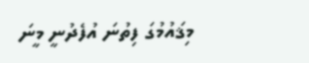މިޤައުމުގަ ފިތުނަ އުފެދުނީ މީނަ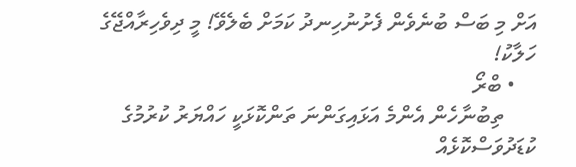އަށް މި ބަސް ބުނެވެން ފެށުނުހިނދު ކަމަށް ބެލެވޭ! މީ ދިވެހިރާއްޖޭގެ ހަލާކު!
    • ބްރޯ
      ތިބުނާހެން އެންމެ އަޅައިގަންނަ ތަންކޮޅަކީ ހައްޔަރު ކުރުމުގެ ކުޑަދުވަސްކޮޅެއް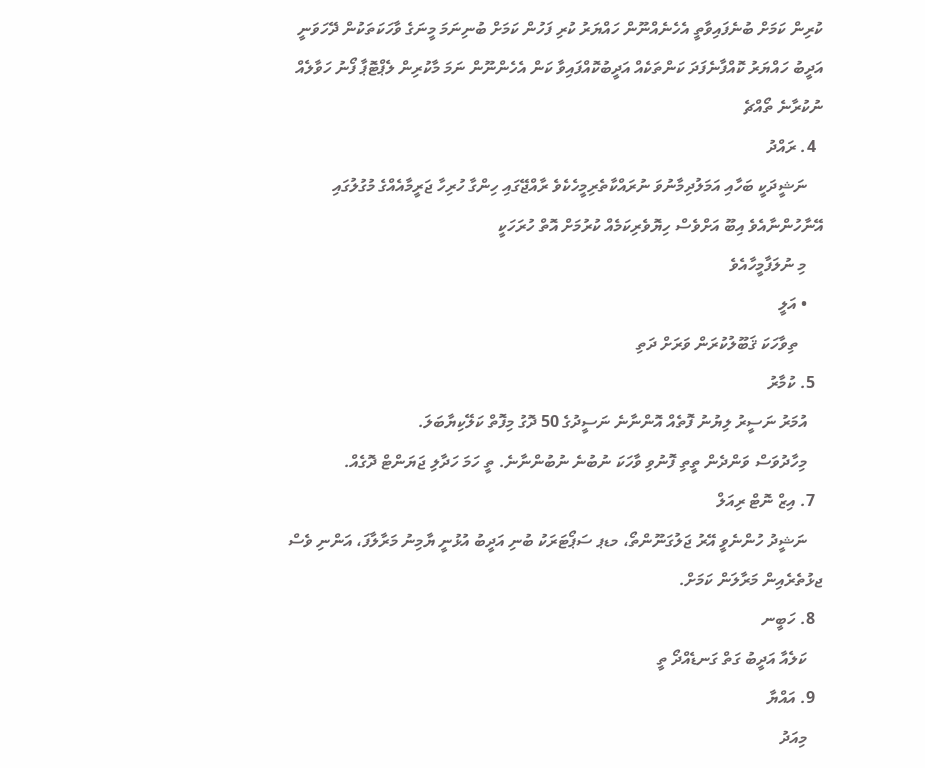ކުރިން ކަމަށް ބުނެފައިވާތީ އެހެނެއްނޫން ހައްޔަރު ކުރި ފަހުން ކަމަށް ބުނިނަމަ މީނަގެ ވާހަކަތަކުން ދޭހަވަނީ އަދީބު ހައްޔަރު ކޮއްފާނެފަދަ ކަންތަކެއް އަދީބުކޮއްފައިވާ ކަން އެހެންނޫން ނަމަ މާކުރިން ލެޕްޓޮޕާ ފޯނު ހަވާލެއް ނުކުރާނެ ތޯއްޗެ
  4. ރައްދު
    ނަޝީދަކީ ބަހާއި އަމަލުދިމާނުވަ ނުރައްކާތެރިމީހެކެވެ ރާއްޖޭގައި ހިންގާ ހުރިހާ ޖަރީމާއެއްގެ މުގުލުގައި އޭނާހުންނާއެވެ އިބޫ އަށްވެސް ހިޔޮވެރިކަމެއް ކުރުމަށް އޮތް ހުރަހަކީ
    މި ނުލަފާމީހާއެވެ
    • އަލީ
      ތިވާހަކަ ޤަބޫލުކުރަން ވަރަށް ދަތި
  5. ކުމާރު
    އުމަރު ނަސީރު ލިޔުނު ފޮތެއް އޮންނާނެ ނަސީދުގެ 50 ދޮގު މިފޮތް ކަލޭކިޔާބަލަ.
    މިހާދުވަސް ވަންދެން ތީތި ފޮނުވި ވާހަކަ ނުބުނެ ނުބުންނާނެ. ތީ ހަމަ ހަދާލި ޖަޔަންޓް ދޮގެއް.
  7. އިޒް ނޮޓް ރިއަލް
    ނަޝީދު ހުންނެވީ އޭރު ޖަލުގަނޫންތޯ، މޑޕ ސަޕޯޓަރަކު ބުނި އަދީބު އުޅުނީ ޔާމިނު މަރާލާފަ، އަންނި ވެސް ޖޅުތެރެއިން މަރާލަން ކަމަށް.
  8. ހަބީނ
    ކަލެއާ އަދީބު ގަތް ގަނޑެއްދޯ ތީ
  9. އައްޔާ
    މިއަދު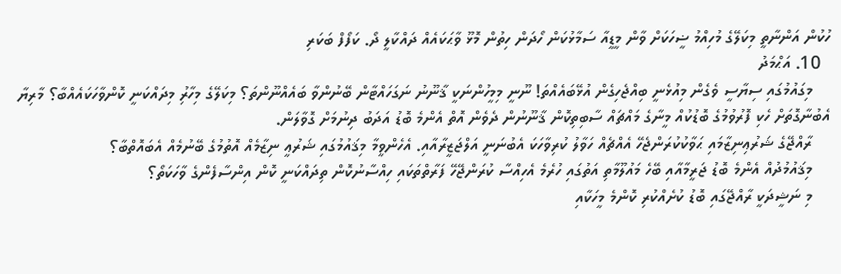ހުކުން އަންނާތީ މިކަލޭގެ މުހިއްމު ޟީހަކަށް ވާން މީޑީއާ ސަމާޅުކަން ހޯދަން ހިތުން މޮޅޫ ވާޙަކައެއް ދައްކާލީ ދޯ. ކަފޯފް ބަކަރި
  10. އަޙްމަދު
    މިގައުމުގައި ސިޔާސީ ވެގެން މިއުޅެނީ ބިއްޖެހިގެން އުޅޭބައެއްތަ! ނޫނީ މިމީހުންނަކީ ޤާނޫނު ނަގަހައްޓާން ބޭނުންވާ ބައެއްނޫންތަ؟ މިކަލޭގެ މިހާރިު މިދައްކަނީ ކޮންވާހަކައެއްބާ؟ މާރިޔާ އެބުނާގޮތަށް ހެކި ފޮރުވުމުގެ ބޮޑުކުއް މީނާގެ މައްޗައް ސާބިތިކޮން ޤާނޫނުން ދެވެން އޮތް އެންމެ ބޮޑު އަދަބު ދިނުމަށް ގޮވާލަން.
    ރާއްޖޭގެ ޝަރުޢިނިޒާމައި ޙަވާކުކުރަންޖެހޭ އެއްޗެއް ހަވާލު ކުރިވާހަކަ އެބުނަނީ އަލްޖަޒީރާއާއި. އެހެންވީމާ މިޤައުމުގައި ޝަރުޢީ ނިޒާމެއް އޮތުމުގެ ބޭނުމެއް އެބައޮތްބާ؟
    މިޤައުމުދުއް އެންމެ ބޮޑު ޖަރީމާއާއި ބޭހެ މައުލޫމާތި އަތުގައި ހުރެމެ އެހިއްސާ ކުރަންޖޭހޭ ފަރާތްތަކައި ހިއްސާނުކޮން ތިދައްކަނީ ކޮން އިންސާފެންގެ ވާހަކަތޯ؟
    މި ނަޝީދަކީ ރާއްޖޭގައި ބޮޑު ކުށެއްކުރި ކޮންމެ މީހަކާއި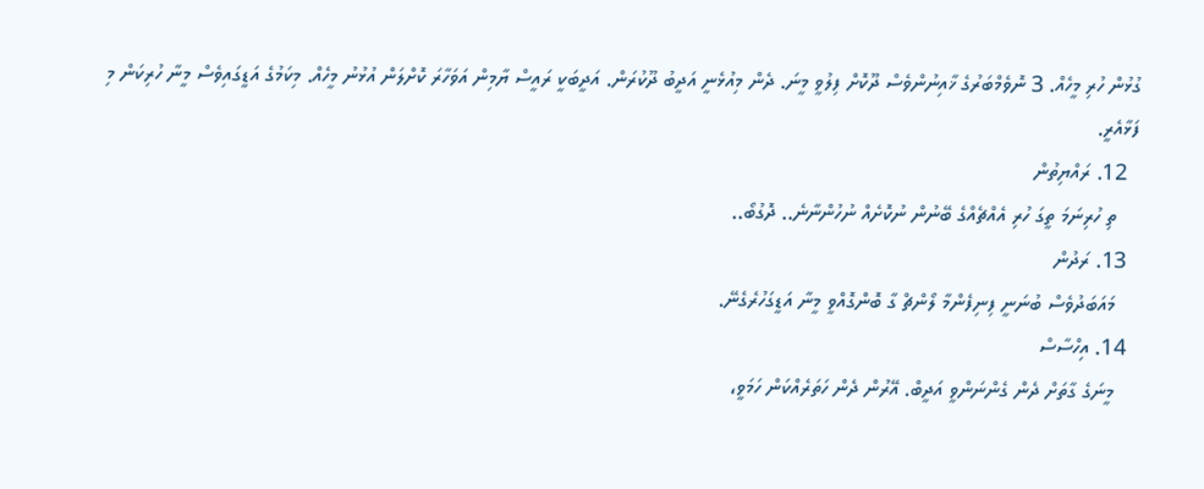ގުޅުން ހުރި މީހެއް. 3 ނޮވެމްބަރުގެ ޚާއިނުންވެސް ދޫކޮށް ފިލުވީ މީނަ. ދެން މިއުޅެނީ އަދީބު ދޫކުރަން. އަދީބަކީ ރައީސް ޔާމިން އަވަހާރަ ކޮށްލަން އުޅުނު މީހެއް. މިކަމުގެ އަޑީގައިވެސް މީނާ ހުރިކަން މި ފަޅާއެރީ.
  12. ރައްޔިތުން
    ތި ހުރިނަމަ ތީގަ ހުރި އެއްޗެއްގެ ބޭނުން ނުކޮށެއް ނުހުންނާނެ.. ދޮގުބޯ..
  13. ރަދުން
    މައަބަދުވެސް ބުނަނީ ފިނިފެންމާ ލޯންޗް ގާ ބޮންގޮއްވީ މީނާ އަޑީގަހުރެގެނޭ.
  14. އިހްސާސް
    މީނަގެ ގާތަށް ދެން ގެންނަންވީ އަދީބް. އޭރުން ދެން ހަތަރެއްކަން ހަމަވީ،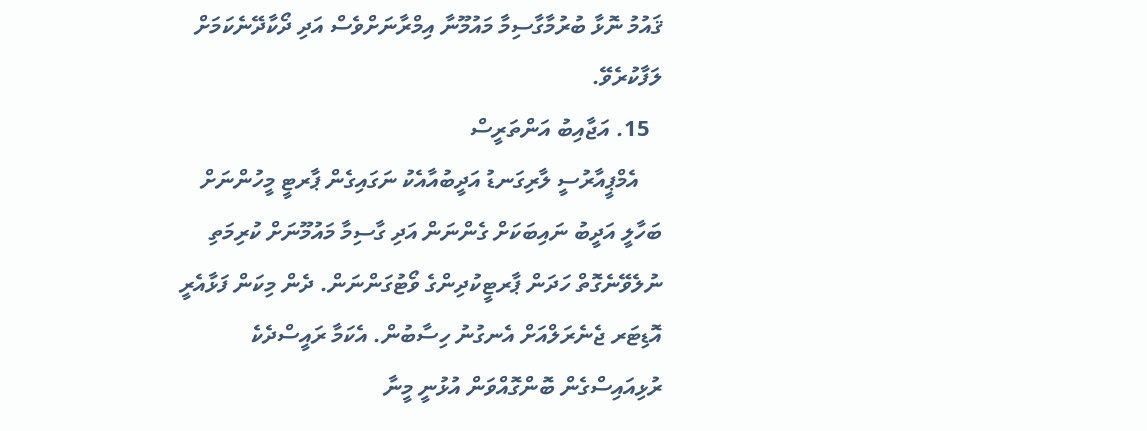ޤައުމު ނޮޅާ ބުރުމާގާސިމާ މައުމޫނާ އިމްރާނަށްވެސް އަދި ދޯކާދޭނެކަމަށް ލަފާކުރެވޭ.
  15. އަޖާއިބު އަންތަރީސް
    އެމްޕީއާރުސީ ލާރިގަނޑު އަދީބުއާއެކު ނަގައިގެން ޕާރޓީ މީހުންނަށް ބަހާލީ އަދީބު ނައިބަކަށް ގެންނަން އަދި ގާސިމާ މައުމޫނަށް ކުރިމަތި ނުލެވޭނެގޮތް ހަދަން ޕާރޓީކުދިންގެ ވޯޓުގަންނަން. ދެން މިކަން ފަޅާއެރީ އޮޑިޓަރ ޖެނެރަލްއަށް އެނގުނު ހިސާބުން. އެކަމާ ރައީސްދެކެ ރުޅިއައިސްގެން ބޮންގޮއްވަން އުޅުނީ މީނާ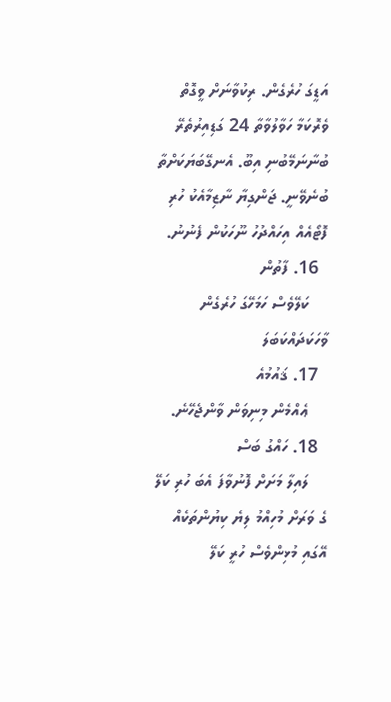އަޑީގަ ހުރެގެން. ރިކުވާނަށް ވީގޮތް ވެރޮކަމާ ހަވާލުވާތާ 24 ގަޑިއިރުތެރޭ ބުނާނަމޭބުނި އިބޫ. އެނގޭބަޔަކަށްތާ ބުނެވޭނީ. ޖަންގިޔާ ނާޒިމާއެކު ހުރި ފޮޓޯއެއް އިހައްދުހު ނޫހަކުން ފެނުނު.
  16. ފާތުން
    ކަލޭވެސް ހަމަހޭގަ ހުރެގެން ވާހަކަދައްކަބަލަ
  17. ޤައުމުއެ
    ޢެއްމެން މިނިވަން ވާންޖެހޭނެ.
  18. ހައްގު ބަސް
    ލައިލާ މަށަށް ފޮނުވާފަ އެބަ ހުރި ކަލޭ ގެ ވަރަށް މުހިއްމު ލިޔެ ކިޔުންތަކެއް އޭގައި މުޅިންވެސް ހުރީ ކަލޭ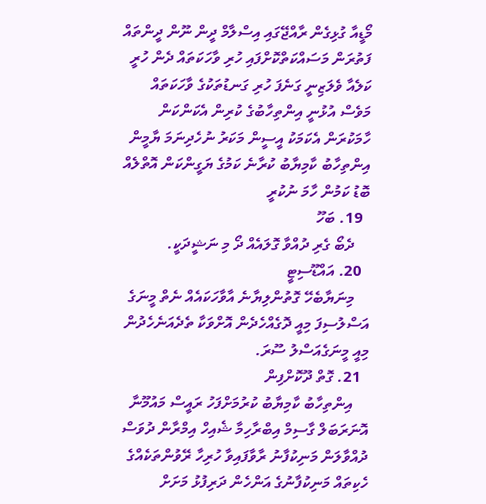މޯޑީއާ ގުޅިގެން ރާއްޖޭގައި އިސްލާމް ދީން ނޫން ދީންތައް ފަތުރަން މަސައްކަތްކޮށްފައި ހުރި ވާހަކަތައް ދެން ހުރީ ކަލެއާ ވެލަޒިނީ ގަނެފަ ހުރި ގަނޑުތަކުގެ ވާހަކަތައް މަވެސް އުޅުނީ އިންތިހާބުގެ ކުރިން އެކަންކަން ހާމަކުރަން އެކަމަކު އީސީން މަކަރު ނުހެދިނަމަ ޔާމީން އިންތިހާބު ކާމިޔާބު ކުރާނެ ކަމުގެ ޔަގީންކަން އޮތްލެއް ބޮޑު ކަމުން ހާމަ ނުކުރީ
  19. ބަހޫ
    ދެބޯ ގެރި ދުއްވާ ގޮލައެއް ދޯ މި ނަޝީދަކީ.
  20. އައްޑޫސިޓީ
    މިނަޔާބެހޭ ގޮތުންލިޔާނެ އާވާހަކައެއް ނެތް މީނަގެ އަސްލުސިފަ މިއީ ދޮގެއްހެދެން އޮށްވަކާ ތެދެއަނެހެދުން މިއީ މީނަގެއަސްލު ސޫރަ.
  21. ގޮތް ދޫކޮށްފިން
    އިންތިހާބު ކާމިޔާބު ކުރުމަށްފަހު ރައީސް މައުމޫނާ އޮނަރަބަލް ގާސިމް އިބްރާހިމާ ޝެއިހް އިމްރާން ދުވަސް ދުއްވާލަން މަނިކުފާނު ރާވާފައިވާ ހުރިހާ ރޭވުންތަކެއްގެ ހެކިތައް މަނިކުފާނުގެ އަންހެން ދަރިފުޅު މަށަށް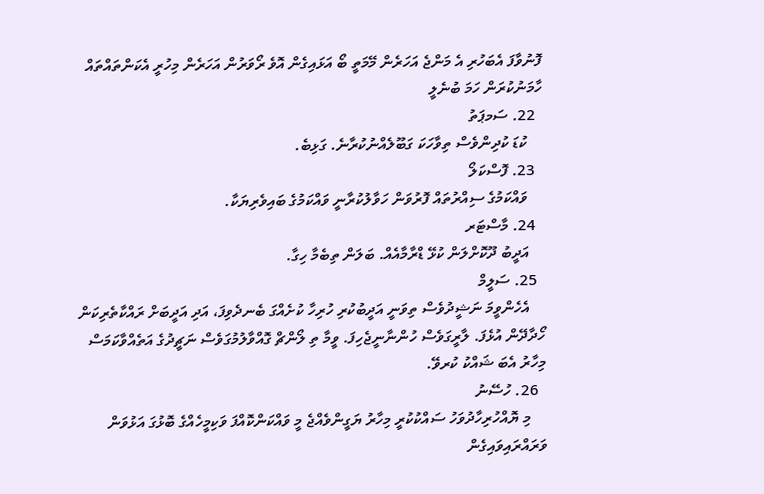ފޮނުވާފަ އެބަހުރި އެ މަންޖެ އަހަރެން މޭމަތީ ބޯ އަޅައިގެން އޮވެ ރޯވަރުން އަހަރެން މިހުރީ އެކަންތައްތައް ހާމަނުކުރަން ހަމަ ބުނެލީ
  22. ސަމޕަތު
    ކުޑަ ކުދިންވެސް ތިވާހަކަ ގަބޫލެއްނުކުރާނެ. ގަޅިބެ.
  23. ފޮސްކަލޯ
    ވައްކަމުގެ ސިއްރުތައް ފޮރުވަން ހަވާލުކުރާނީ ވައްކަމުގެ ބައިވެރިޔަކާ.
  24. މާސްޓަރ
    އަދީބު ދޫކޮށްލަން ކުޅޭ ޑްރާމާއެއް. ބަލަން ތިބެމާ ހިގާ.
  25. ސަލީމް
    އެހެންވީމަ ނަޝީދުވެސް ތިވަނީ އަދީބުކުރި ހުރިހާ ކުށެއްގަ ބެނދެވިފަ، އަދި އަދީބަށް ރައްކާތެރިކަން ހޯދާދޭން އުޅެފަ. ލާރީގަވެސް ހުންނާނީޖެހިފަ. ވީމާ ތި ލޯންޗް ގޮއްވާލުމުގަވެސް ނަޗީދުގެ އަތެއްވާކަމަސް މިހާރު އެބަ ޝައްކު ކުރވޭ.
  26. ހުސޭނު
    މި ޔޮއްހުރިހާދުވަހު ސައްކުކުރީ މިހާރު ޔަގީންވެއްޖެ މީ ވައްކަންކޮއްފަ ވަކިމީހެއްގެ ބޮޅުގަ އަޅުވަން ވަރައްރައިވައިގެން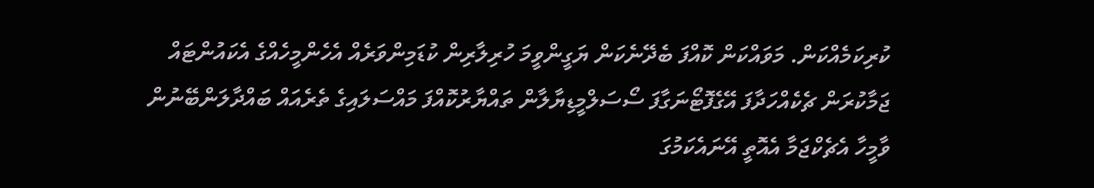ކުރިކަމެއްކަން. މަވައްކަން ކޮއްފަ ބެދޭނެކަން ޔަގީންވީމަ ހުރިލާރިން ކުޑަމިންވަރެއް އެހެންމީހެއްގެ އެކައުންޓައް ޖަމާކުރަން ޗެކެއްހަދާފަ އޭގެފޮޓޯނަގާފަ ސޯސަލްމީޑިޔާލާން ތައްޔާރުކޮއްފަ މައްސަލައިގެ ތެރެއައް ބައްދާލަންބޭނުން ވާމީހާ އެޗެކްޖަމާ އެއޮތީ އޭނައެކަމުގަ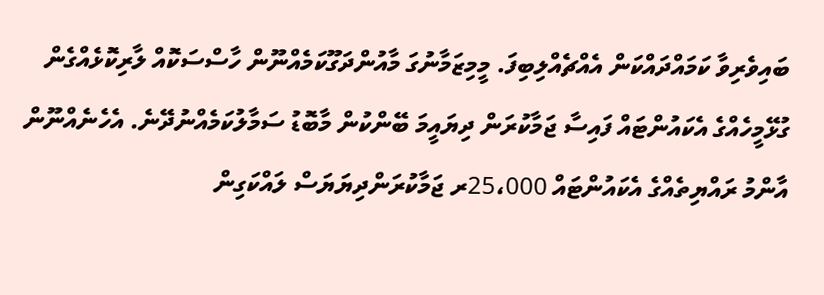ބައިވެރިވާ ކަމައްދައްކަން އެއްޗެއްލިބިފަ. މީމިޒަމާނުގަ މާއުންދަގޫކަމެއްނޫން ހާސްސަކޮއް ލާރިކޮޅެއްގެން ގުޅޭމީހެއްގެ އެކައުންޓައް ފައިސާ ޖަމާކުރަން ދިޔައީމަ ބޭންކުން މާބޮޑު ސަމާލުކަމެއްނުދޭނެ. އެހެނެއްނޫން އާންމު ރައްޔިތެއްގެ އެކައުންޓައް 25،000ރ ޖަމާކުރަންދިޔަޔަސް ލައްކަގިން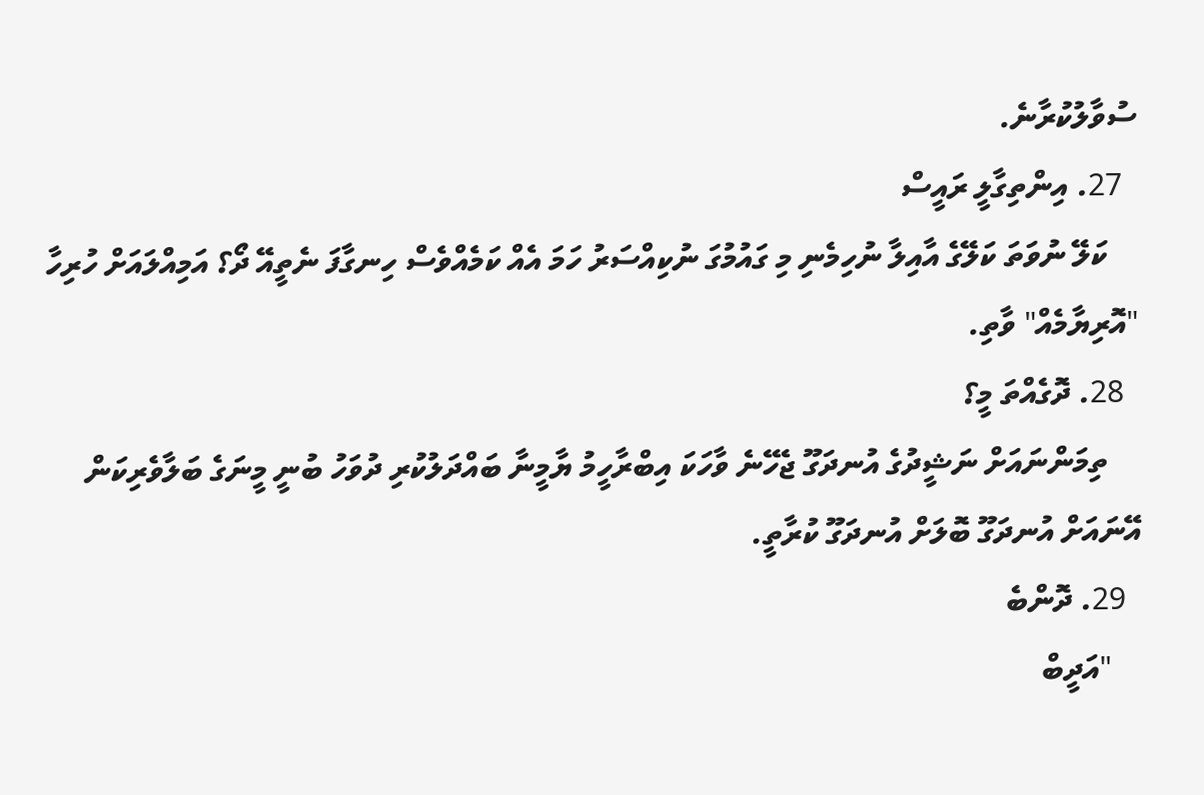ސުވާލުކުރާނެ.
  27. އިންތިގާލީ ރައީސް
    ކަލޭ ނުވަތަ ކަލޭގެ އާއިލާ ނުހިމެނި މި ގައުމުގަ ނުކިއްސަރު ހަމަ އެއް ކަމެއްވެސް ހިނގާފަ ނެތީއޭ ދޯ؟ އަމިއްލައަށް ހުރިހާ "އޮރިޔާމެއް" ވާތި.
  28. ދޮގެއްތަ މީ؟
    ތިމަންނައަށް ނަޝީދުގެ އުނދަގޫ ޖެހޭނެ ވާހަކަ އިބްރާހީމު ޔާމީނާ ބައްދަލުކުރި ދުވަހު ބުނީ މީނަގެ ބަލާވެރިކަން އޭނައަށް އުނދަގޫ ބޮލަށް އުނދަގޫ ކުރާތީ.
  29. ދޮންބެ
    "އަދީބް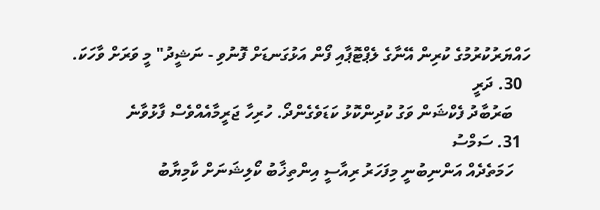ހައްޔަރުކުރުމުގެ ކުރިން އޭނާގެ ލެޕްޓޮޕާއި ފޯން އަޅުގަނޑަށް ފޮނުވި - ނަޝީދު" މީ ވަރަށް ވާހަކަ.
  30. ދަރީ
    ބަރުބާދު ފެކްޝަން ވަގު ކުދިންކޮޅު ކަޑަވެގެންދޯ. ހުރިހާ ޖަރީމާއެއްވެސް ފާޅުވާނެ
  31. ސަމްސު
    ހަމަތެދެއް އަންނިބުނީ މިފަހަރު ރިއާސީ އިންތިޚާބު ކޯލިޝަނަށް ކާމިޔާބު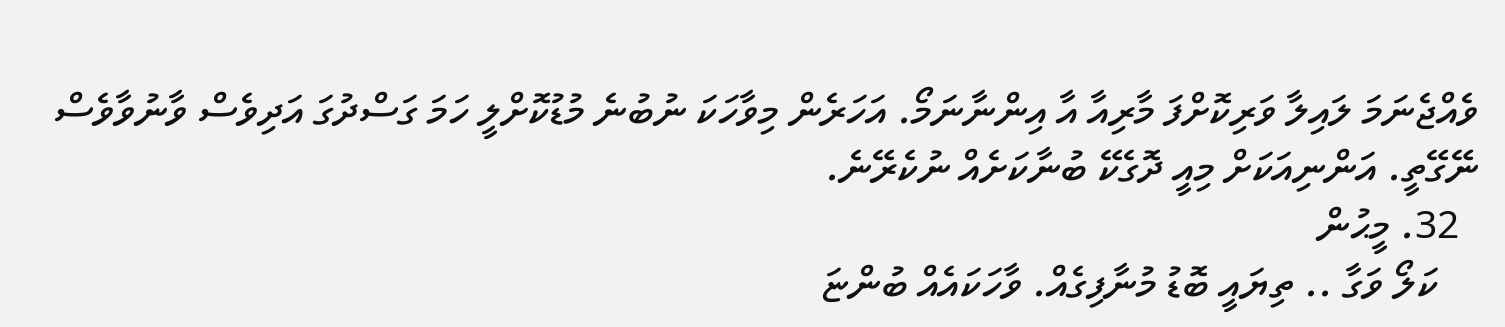ވެއްޖެނަމަ ލައިލާ ވަރިކޮށްފަ މާރިއާ އާ އިންނާނަމޯ. އަހަރެން މިވާހަކަ ނުބުނެ މުޑުކޮށްލީ ހަމަ ގަސްދުގަ އަދިވެސް ވާނުވާވެސް ނޭގޭތީ. އަންނިއަކަށް މިއީ ދޮގެކޭ ބުނާކަށެއް ނުކެރޭނެ.
  32. މީޙުން
    ކަލޯ ވަގާ .. ތިޔައީ ބޮޑު މުނާފިގެއް. ވާހަކައެއް ބުންޏަ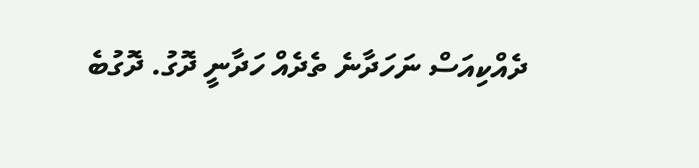ދެއްކިއަސް ނަހަދާނެ ތެދެއް ހަދާނީ ދޮގު. ދޮގުބެ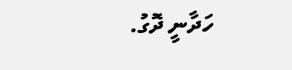ހަދާނީ ދޮގު.